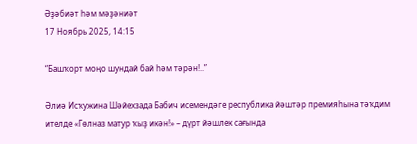Әҙәбиәт һәм мәҙәниәт
17 Ноябрь 2025, 14:15

“Башҡорт моңо шундай бай һәм тәрән!..”

Әлиә Исҡужина Шәйехзада Бабич исемендәге республика йәштәр премияһына тәҡдим ителде «Гөлназ матур ҡыҙ икән!» – дүрт йәшлек сағында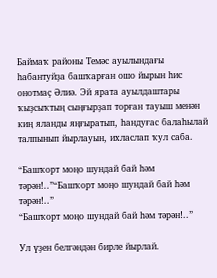Баймаҡ районы Темәс ауылындағы һабантуйҙа башҡарған ошо йырын һис онотмаҫ Әлиә. Эй ярата ауылдаштары ҡыҙсыҡтың сыңғырҙап торған тауыш менән киң яланды яңғыратып, һандуғас балаһылай талпынып йырлауын, ихласлап ҡул саба.

“Башҡорт моңо шундай бай һәм тәрән!..”“Башҡорт моңо шундай бай һәм тәрән!..”
“Башҡорт моңо шундай бай һәм тәрән!..”

Ул үҙен белгәндән бирле йырлай.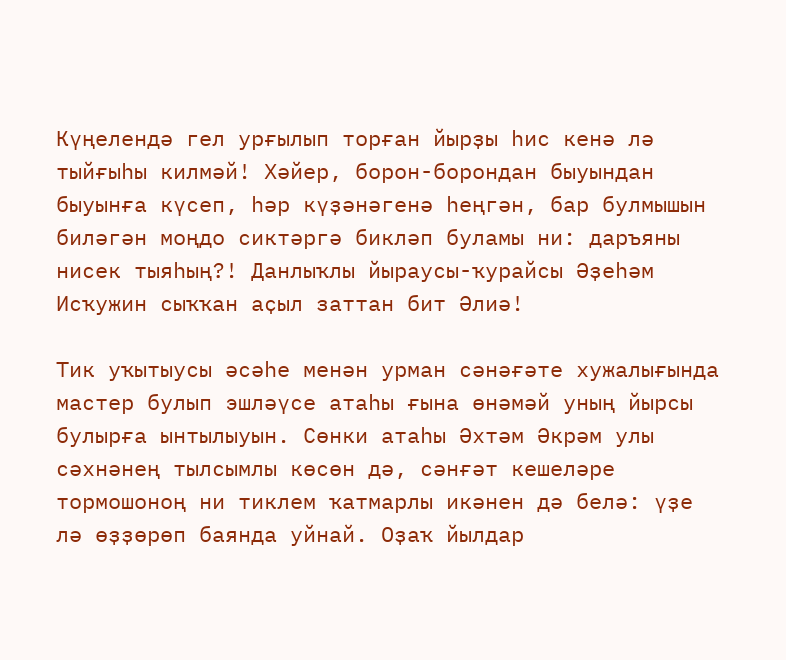Күңелендә гел урғылып торған йырҙы һис кенә лә тыйғыһы килмәй! Хәйер, борон-борондан быуындан быуынға күсеп, һәр күҙәнәгенә һеңгән, бар булмышын биләгән моңдо сиктәргә бикләп буламы ни: даръяны нисек тыяһың?! Данлыҡлы йыраусы-ҡурайсы Әҙеһәм Исҡужин сыҡҡан аҫыл заттан бит Әлиә!

Тик уҡытыусы әсәһе менән урман сәнәғәте хужалығында мастер булып эшләүсе атаһы ғына өнәмәй уның йырсы булырға ынтылыуын. Сөнки атаһы Әхтәм Әкрәм улы сәхнәнең тылсымлы көсөн дә, сәнғәт кешеләре тормошоноң ни тиклем ҡатмарлы икәнен дә белә: үҙе лә өҙҙөрөп баянда уйнай. Оҙаҡ йылдар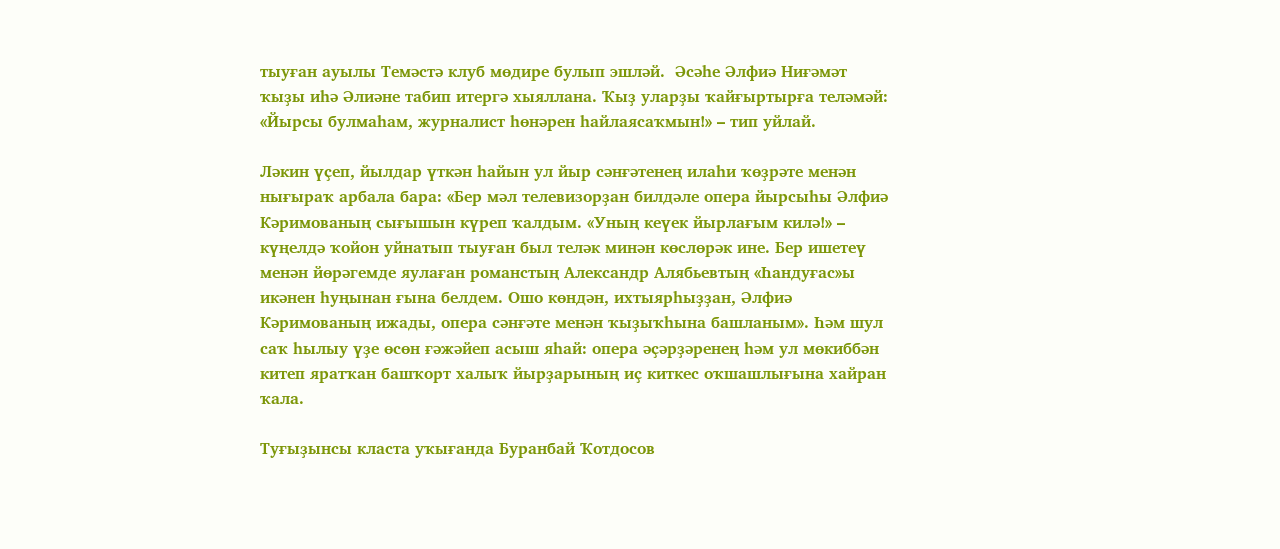тыуған ауылы Темәстә клуб мөдире булып эшләй.  Әсәһе Әлфиә Ниғәмәт ҡыҙы иһә Әлиәне табип итергә хыяллана. Ҡыҙ уларҙы ҡайғыртырға теләмәй: «Йырсы булмаһам, журналист һөнәрен һайлаясаҡмын!» – тип уйлай.

Ләкин үҫеп, йылдар үткән һайын ул йыр сәнғәтенең илаһи ҡөҙрәте менән нығыраҡ арбала бара: «Бер мәл телевизорҙан билдәле опера йырсыһы Әлфиә Кәримованың сығышын күреп ҡалдым. «Уның кеүек йырлағым килә!» – күңелдә ҡойон уйнатып тыуған был теләк минән көслөрәк ине. Бер ишетеү менән йөрәгемде яулаған романстың Александр Алябьевтың «Һандуғас»ы икәнен һуңынан ғына белдем. Ошо көндән, ихтыярһыҙҙан, Әлфиә Кәримованың ижады, опера сәнғәте менән ҡыҙыҡһына башланым». Һәм шул саҡ һылыу үҙе өсөн ғәжәйеп асыш яһай: опера әҫәрҙәренең һәм ул мөкиббән китеп яратҡан башҡорт халыҡ йырҙарының иҫ киткес оҡшашлығына хайран ҡала.

Туғыҙынсы класта уҡығанда Буранбай Ҡотдосов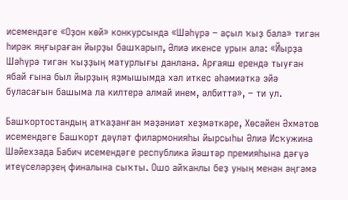исемендәге «Оҙон көй» конкурсында «Шәһүрә – аҫыл ҡыҙ бала» тигән һирәк яңғыраған йырҙы башҡарып, Әлиә икенсе урын ала: «Йырҙа Шәһүрә тигән ҡыҙҙың матурлығы данлана. Арғаяш ерендә тыуған ябай ғына был йырҙың яҙмышымда хәл иткес әһәмиәткә эйә буласағын башыма ла килтерә алмай инем, әлбиттә», – ти ул.

Башҡортостандың атҡаҙанған мәҙәниәт хеҙмәткәре, Хөсәйен Әхмәтов исемендәге Башҡорт дәүләт филармонияһы йырсыһы Әлиә Исҡужина Шәйехзада Бабич исемендәге республика йәштәр премияһына дәғүә итеүселәрҙең финалына сыҡты. Ошо айҡанлы беҙ уның менән әңгәмә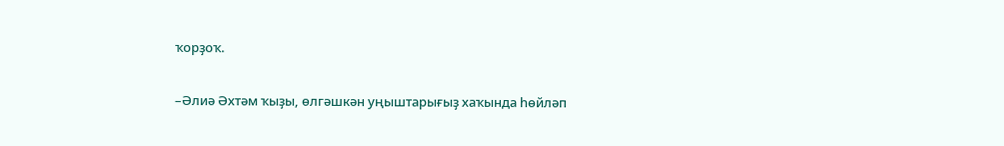ҡорҙоҡ.

–Әлиә Әхтәм ҡыҙы, өлгәшкән уңыштарығыҙ хаҡында һөйләп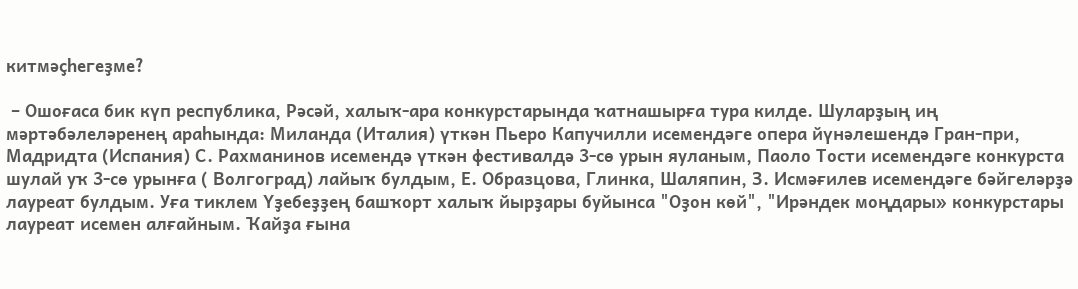китмәҫһегеҙме?

 – Ошоғаса бик күп республика, Рәсәй, халыҡ-ара конкурстарында ҡатнашырға тура килде. Шуларҙың иң мәртәбәлеләренең араһында: Миланда (Италия) үткән Пьеро Капучилли исемендәге опера йүнәлешендә Гран-при,  Мадридта (Испания) С. Рахманинов исемендә үткән фестивалдә 3-сө урын яуланым, Паоло Тости исемендәге конкурста шулай уҡ 3-сө урынға ( Волгоград) лайыҡ булдым, Е. Образцова, Глинка, Шаляпин, З. Исмәғилев исемендәге бәйгеләрҙә лауреат булдым. Уға тиклем Үҙебеҙҙең башҡорт халыҡ йырҙары буйынса "Оҙон көй", "Ирәндек моңдары» конкурстары лауреат исемен алғайным. Ҡайҙа ғына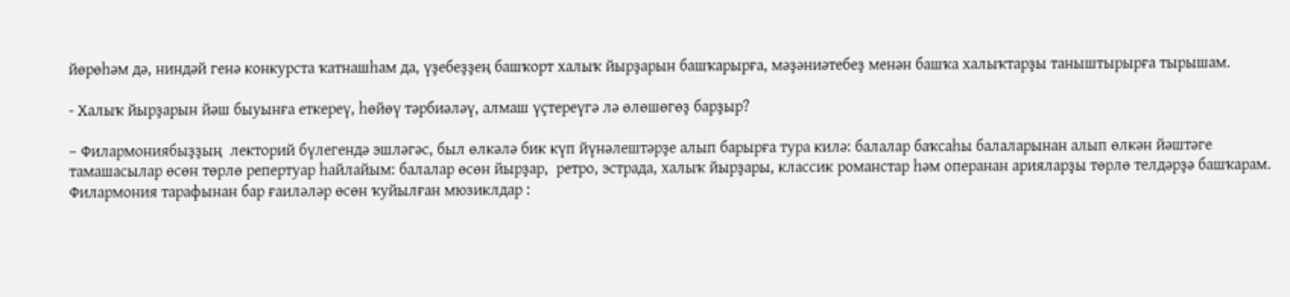йөрөһәм дә, ниндәй генә конкурста ҡатнашһам да, үҙебеҙҙең башҡорт халыҡ йырҙарын башҡарырға, мәҙәниәтебеҙ менән башҡа халыҡтарҙы таныштырырға тырышам.

- Халыҡ йырҙарын йәш быуынға еткереү, һөйөү тәрбиәләү, алмаш үҫтереүгә лә өлөшөгөҙ барҙыр?

– Филармониябыҙҙың  лекторий бүлегендә эшләгәс, был өлкәлә бик күп йүнәлештәрҙе алып барырға тура килә: балалар баҡсаһы балаларынан алып өлкән йәштәге тамашасылар өсөн төрлө репертуар һайлайым: балалар өсөн йырҙар,  ретро, эстрада, халыҡ йырҙары, классик романстар һәм операнан арияларҙы төрлө телдәрҙә башҡарам. Филармония тарафынан бар ғаиләләр өсөн ҡуйылған мюзиклдар :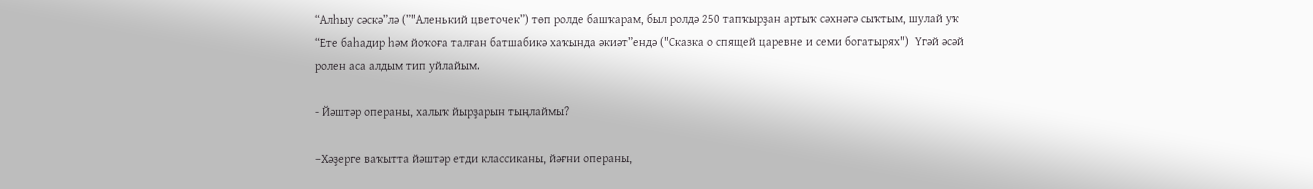“Алһыу сәскә”лә (”"Аленький цветочек”) төп ролде башҡарам, был ролдә 250 тапҡырҙан артыҡ сәхнәгә сыҡтым, шулай уҡ “Ете баһадир һәм йоҡоға талған батшабикә хаҡында әкиәт”ендә ("Сказка о спящей царевне и семи богатырях")  Үгәй әсәй ролен аса алдым тип уйлайым.

- Йәштәр операны, халыҡ йырҙарын тыңлаймы?

–Хәҙерге ваҡытта йәштәр етди классиканы, йәғни операны,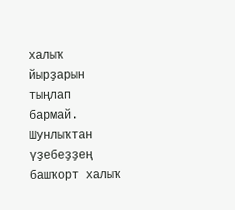халыҡ йырҙарын тыңлап бармай. Шунлыҡтан үҙебеҙҙең башҡорт халыҡ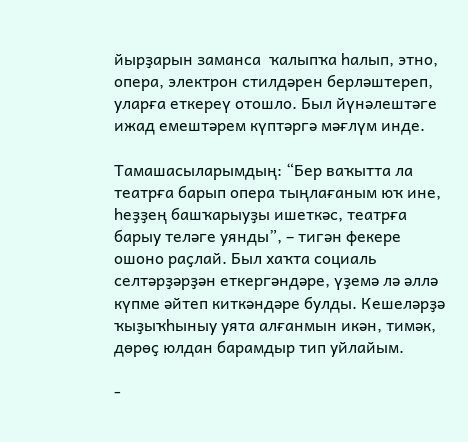йырҙарын заманса  ҡалыпҡа һалып, этно, опера, электрон стилдәрен берләштереп, уларға еткереү отошло. Был йүнәлештәге ижад емештәрем күптәргә мәғлүм инде.

Тамашасыларымдың: “Бер ваҡытта ла театрға барып опера тыңлағаным юҡ ине, һеҙҙең башҡарыуҙы ишеткәс, театрға барыу теләге уянды”, – тигән фекере ошоно раҫлай. Был хаҡта социаль селтәрҙәрҙән еткергәндәре, үҙемә лә әллә күпме әйтеп киткәндәре булды. Кешеләрҙә ҡыҙыҡһыныу уята алғанмын икән, тимәк, дөрөҫ юлдан барамдыр тип уйлайым.

-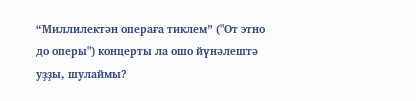“Миллилектән операға тиклем” ("От этно до оперы") концерты ла ошо йүнәлештә уҙҙы, шулаймы?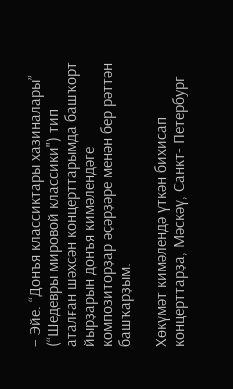– Эйе. “Донъя классиктары хазиналары” (“Шедевры мировой классики") тип аталған шәхсән концерттарымда башҡорт йырҙарын донъя кимәлендәге композиторҙар әҫәрҙәре менән бер рәттән башҡарҙым.

Хөкүмәт кимәлендә үткән бихисап концерттарҙа, Мәскәү, Санкт- Петербург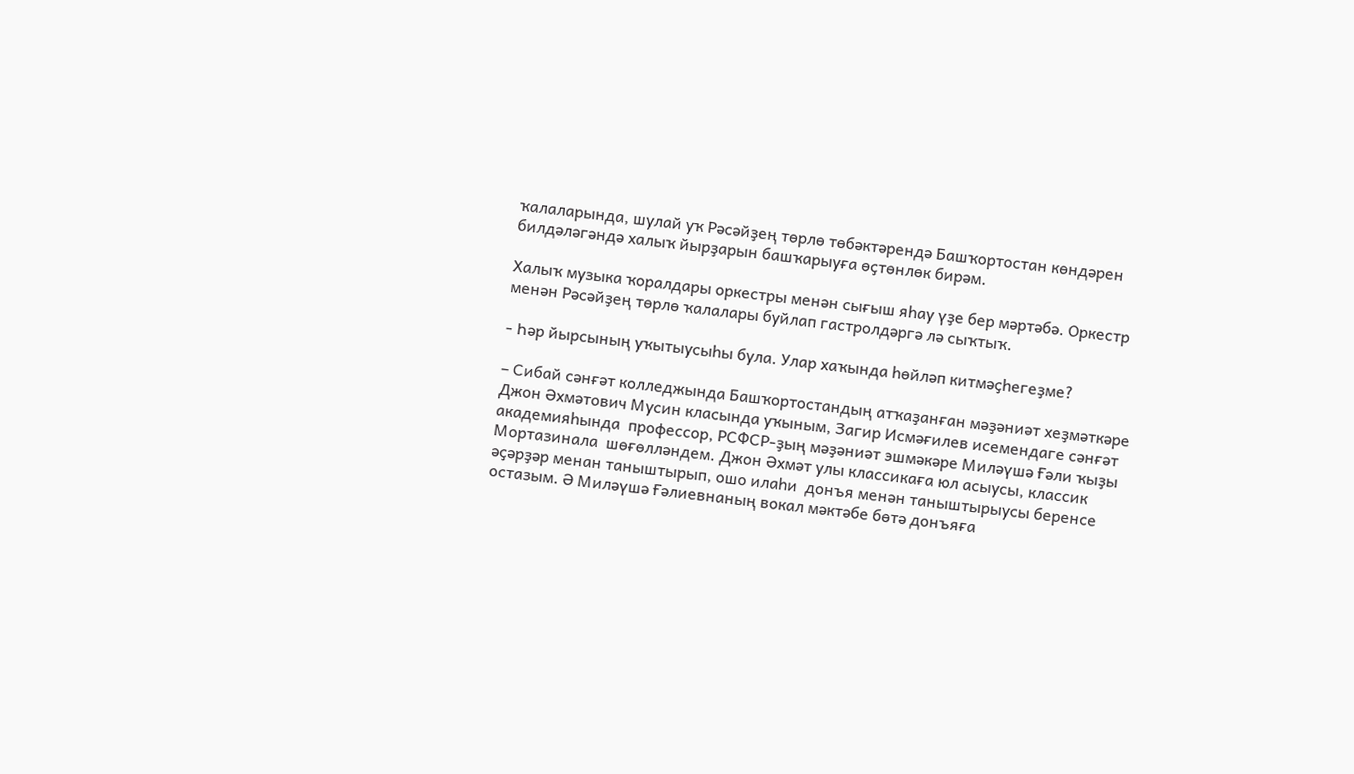ҡалаларында, шулай уҡ Рәсәйҙең төрлө төбәктәрендә Башҡортостан көндәрен билдәләгәндә халыҡ йырҙарын башҡарыуға өҫтөнлөк бирәм.

Халыҡ музыка ҡоралдары оркестры менән сығыш яһау үҙе бер мәртәбә. Оркестр менән Рәсәйҙең төрлө ҡалалары буйлап гастролдәргә лә сыҡтыҡ.

- Һәр йырсының уҡытыусыһы була. Улар хаҡында һөйләп китмәҫһегеҙме?

– Сибай сәнғәт колледжында Башҡортостандың атҡаҙанған мәҙәниәт хеҙмәткәре Джон Әхмәтович Мусин класында уҡыным, Загир Исмәғилев исемендаге сәнғәт академияһында  профессор, РСФСР-ҙың мәҙәниәт эшмәкәре Миләүшә Ғәли ҡыҙы Мортазинала  шөғөлләндем. Джон Әхмәт улы классикаға юл асыусы, классик әҫәрҙәр менан таныштырып, ошо илаһи  донъя менән таныштырыусы беренсе остазым. Ә Миләүшә Ғәлиевнаның вокал мәктәбе бөтә донъяға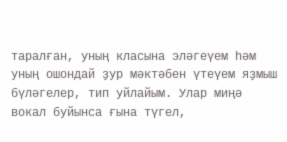таралған, уның класына эләгеүем һәм уның ошондай ҙур мәктәбен үтеүем яҙмыш бүләгелер, тип уйлайым. Улар миңә вокал буйынса ғына түгел,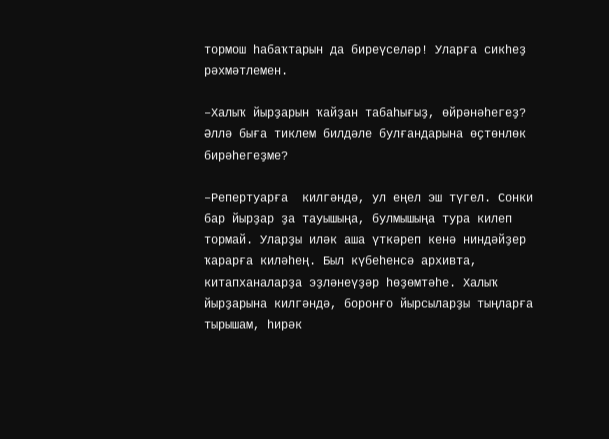тормош һабаҡтарын да биреүселәр! Уларға сикһеҙ рәхмәтлемен.

–Халыҡ йырҙарын ҡайҙан табаһығыҙ, өйрәнәһегеҙ? Әллә быға тиклем билдәле булғандарына өҫтөнлөк бирәһегеҙме?

–Репертуарға  килгәндә, ул еңел эш түгел. Сонки бар йырҙар ҙа тауышыңа, булмышыңа тура килеп тормай. Уларҙы иләк аша үткәреп кенә ниндәйҙер ҡарарға киләһең. Был күбеһенсә архивта, китапханаларҙа эҙләнеүҙәр һөҙөмтәһе. Халыҡ йырҙарына килгәндә, боронғо йырсыларҙы тыңларға тырышам, һирәк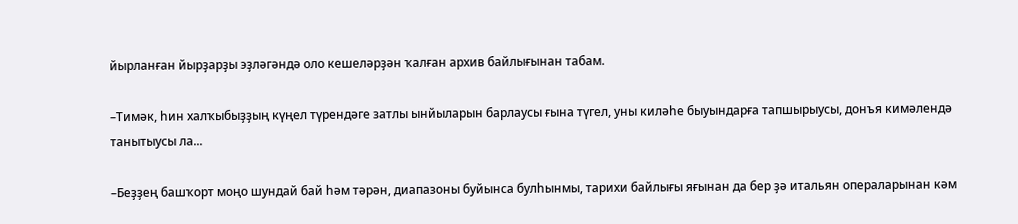йырланған йырҙарҙы эҙләгәндә оло кешеләрҙән ҡалған архив байлығынан табам.

–Тимәк, һин халҡыбыҙҙың күңел түрендәге затлы ынйыларын барлаусы ғына түгел, уны киләһе быуындарға тапшырыусы, донъя кимәлендә танытыусы ла...

–Беҙҙең башҡорт моңо шундай бай һәм тәрән, диапазоны буйынса булһынмы, тарихи байлығы яғынан да бер ҙә итальян операларынан кәм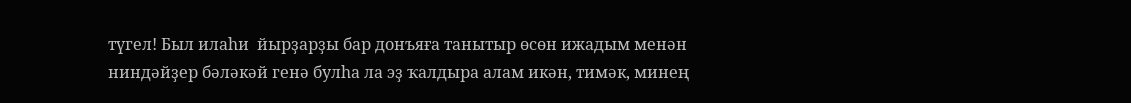түгел! Был илаһи  йырҙарҙы бар донъяға танытыр өсөн ижадым менән ниндәйҙер бәләкәй генә булһа ла эҙ ҡалдыра алам икән, тимәк, минең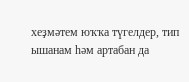хеҙмәтем юҡҡа түгелдер, тип ышанам һәм артабан да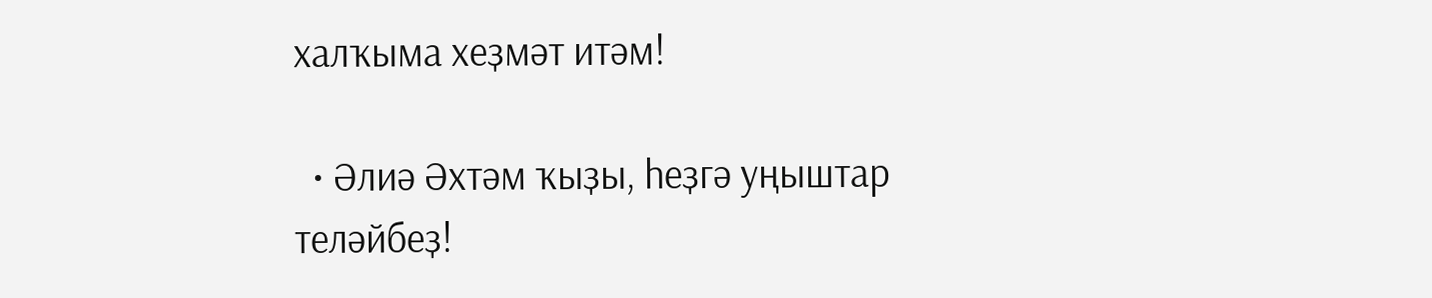халҡыма хеҙмәт итәм!

  • Әлиә Әхтәм ҡыҙы, һеҙгә уңыштар теләйбеҙ!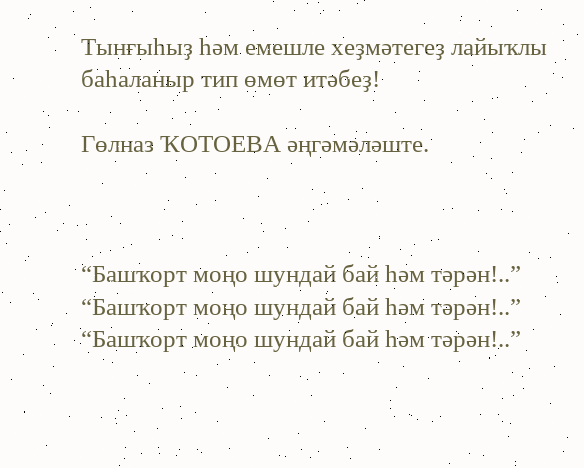Тынғыһыҙ һәм емешле хеҙмәтегеҙ лайыҡлы баһаланыр тип өмөт итәбеҙ!

Гөлназ ҠОТОЕВА әңгәмәләште.



“Башҡорт моңо шундай бай һәм тәрән!..”
“Башҡорт моңо шундай бай һәм тәрән!..”
“Башҡорт моңо шундай бай һәм тәрән!..”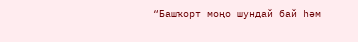“Башҡорт моңо шундай бай һәм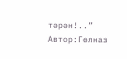тәрән!..”
Автор:Гөлназ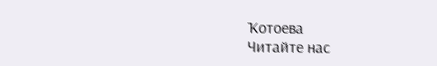Ҡотоева
Читайте нас